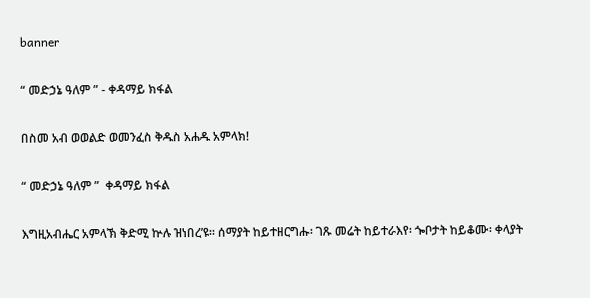banner

“ መድኃኔ ዓለም ” - ቀዳማይ ክፋል

በስመ አብ ወወልድ ወመንፈስ ቅዱስ አሐዱ አምላክ!

“ መድኃኔ ዓለም ”  ቀዳማይ ክፋል

እግዚአብሔር አምላኽ ቅድሚ ኵሉ ዝነበረ’ዩ። ሰማያት ከይተዘርግሑ፡ ገጹ መሬት ከይተራእየ፡ ጐቦታት ከይቆሙ፡ ቀላያት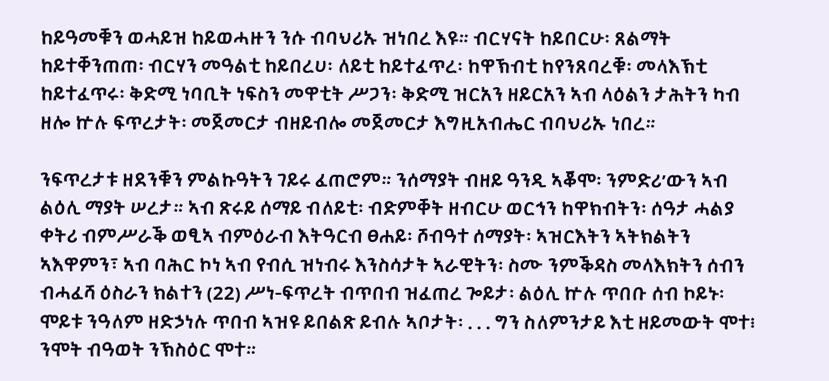ከይዓመቑን ወሓይዝ ከይወሓዙን ንሱ ብባህሪኡ ዝነበረ እዩ። ብርሃናት ከይበርሁ፡ ጸልማት ከይተቐንጠጠ፡ ብርሃን መዓልቲ ከይበረሀ፡ ለይቲ ከይተፈጥረ፡ ከዋኽብቲ ከየንጸባረቑ፡ መላእኽቲ ከይተፈጥሩ፡ ቅድሚ ነባቢት ነፍስን መዋቲት ሥጋን፡ ቅድሚ ዝርአን ዘይርአን ኣብ ላዕልን ታሕትን ካብ ዘሎ ኵሉ ፍጥረታት፡ መጀመርታ ብዘይብሎ መጀመርታ እግዚአብሔር ብባህሪኡ ነበረ።

ንፍጥረታቱ ዘደንቑን ምልኩዓትን ገይሩ ፈጠሮም። ንሰማያት ብዘይ ዓንዲ ኣቖሞ፡ ንምድሪ’ውን ኣብ ልዕሊ ማያት ሠረታ። ኣብ ጽሩይ ሰማይ ብለይቲ፡ ብድምቐት ዘብርሁ ወርኅን ከዋክብትን፡ ሰዓታ ሓልያ ቀትሪ ብምሥራቕ ወፂኣ ብምዕራብ እትዓርብ ፀሐይ፡ ሾብዓተ ሰማያት፡ ኣዝርእትን ኣትክልትን ኣእዋምን፣ ኣብ ባሕር ኮነ ኣብ የብሲ ዝነብሩ እንስሳታት ኣራዊትን፡ ስሙ ንምቕዳስ መላእክትን ሰብን ብሓፈሻ ዕስራን ክልተን (22) ሥነ-ፍጥረት ብጥበብ ዝፈጠረ ጐይታ፡ ልዕሊ ኵሉ ጥበቡ ሰብ ኮይኑ፡ ሞይቱ ንዓለም ዘድኃነሉ ጥበብ ኣዝዩ ይበልጽ ይብሉ ኣቦታት፡ . . . ግን ስለምንታይ እቲ ዘይመውት ሞተ፧ ንሞት ብዓወት ንኽስዕር ሞተ።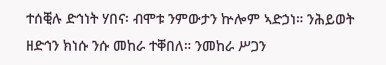ተሰቒሉ ድኅነት ሃበና፡ ብሞቱ ንምውታን ኵሎም ኣድኃነ። ንሕይወት ዘድኅን ክነሱ ንሱ መከራ ተቐበለ። ንመከራ ሥጋን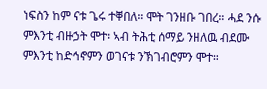ነፍስን ከም ናቱ ጌሩ ተቐበለ። ሞት ገንዘቡ ገበረ። ሓደ ንሱ ምእንቲ ብዙኃት ሞተ፡ ኣብ ትሕቲ ሰማይ ንዘለዉ ብደሙ ምእንቲ ከድኅኖምን ወገናቱ ንኽገብሮምን ሞተ።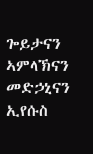ጐይታናን ኣምላኽናን መድኃኒናን ኢየሱስ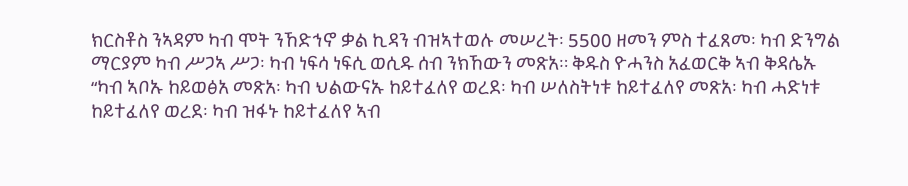ክርስቶስ ንኣዳም ካብ ሞት ንኸድኅኖ ቃል ኪዳን ብዝኣተወሉ መሠረት፡ 5500 ዘመን ምስ ተፈጸመ፡ ካብ ድንግል ማርያም ካብ ሥጋኣ ሥጋ፡ ካብ ነፍሳ ነፍሲ ወሲዱ ሰብ ንክኸውን መጽአ። ቅዱስ ዮሓንስ አፈወርቅ ኣብ ቅዳሴኡ “ካብ ኣቦኡ ከይወፅአ መጽአ፡ ካብ ህልውናኡ ከይተፈለየ ወረደ፡ ካብ ሠለስትነቱ ከይተፈለየ መጽአ፡ ካብ ሓድነቱ ከይተፈለየ ወረደ፡ ካብ ዝፋኑ ከይተፈለየ ኣብ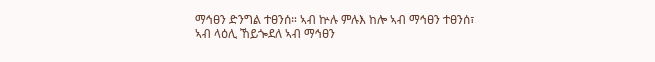ማኅፀን ድንግል ተፀንሰ። ኣብ ኵሉ ምሉእ ከሎ ኣብ ማኅፀን ተፀንሰ፣ ኣብ ላዕሊ ኸይጐደለ ኣብ ማኅፀን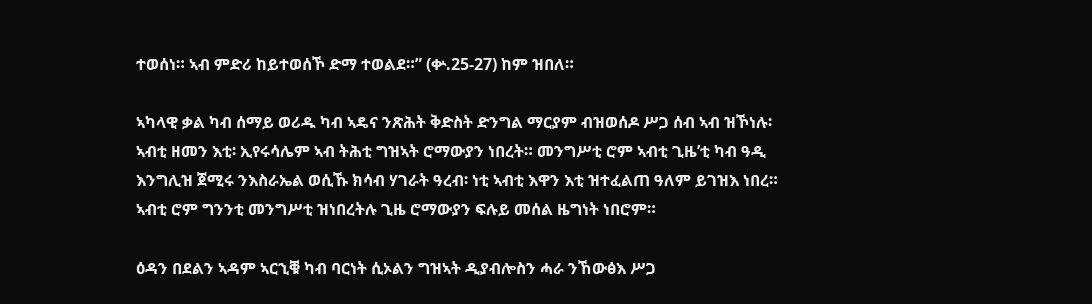ተወሰነ። ኣብ ምድሪ ከይተወሰኾ ድማ ተወልደ።” (ቍ.25-27) ከም ዝበለ።

ኣካላዊ ቃል ካብ ሰማይ ወሪዱ ካብ ኣዴና ንጽሕት ቅድስት ድንግል ማርያም ብዝወሰዶ ሥጋ ሰብ ኣብ ዝኾነሉ፡ ኣብቲ ዘመን እቲ፡ ኢየሩሳሌም ኣብ ትሕቲ ግዝኣት ሮማውያን ነበረት። መንግሥቲ ሮም ኣብቲ ጊዜ’ቲ ካብ ዓዲ እንግሊዝ ጀሚሩ ንእስራኤል ወሲኹ ክሳብ ሃገራት ዓረብ፡ ነቲ ኣብቲ እዋን እቲ ዝተፈልጠ ዓለም ይገዝእ ነበረ። ኣብቲ ሮም ግንንቲ መንግሥቲ ዝነበረትሉ ጊዜ ሮማውያን ፍሉይ መሰል ዜግነት ነበሮም።

ዕዳን በደልን ኣዳም ኣርኂቑ ካብ ባርነት ሲኦልን ግዝኣት ዲያብሎስን ሓራ ንኸውፅእ ሥጋ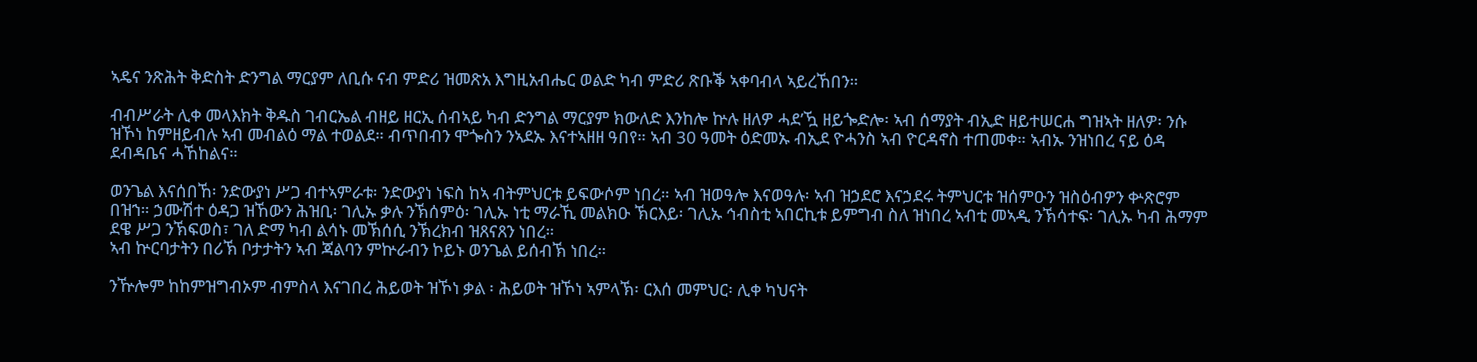ኣዴና ንጽሕት ቅድስት ድንግል ማርያም ለቢሱ ናብ ምድሪ ዝመጽአ እግዚአብሔር ወልድ ካብ ምድሪ ጽቡቕ ኣቀባብላ ኣይረኸበን።

ብብሥራት ሊቀ መላእክት ቅዱስ ገብርኤል ብዘይ ዘርኢ ሰብኣይ ካብ ድንግል ማርያም ክውለድ እንከሎ ኵሉ ዘለዎ ሓደ’ዃ ዘይጐድሎ፡ ኣብ ሰማያት ብኢድ ዘይተሠርሐ ግዝኣት ዘለዎ፡ ንሱ ዝኾነ ከምዘይብሉ ኣብ መብልዕ ማል ተወልደ። ብጥበብን ሞጐስን ንኣደኡ እናተኣዘዘ ዓበየ። ኣብ 30 ዓመት ዕድመኡ ብኢደ ዮሓንስ ኣብ ዮርዳኖስ ተጠመቀ። ኣብኡ ንዝነበረ ናይ ዕዳ ደብዳቤና ሓኸከልና።

ወንጌል እናሰበኸ፡ ንድውያነ ሥጋ ብተኣምራቱ፡ ንድውያነ ነፍስ ከኣ ብትምህርቱ ይፍውሶም ነበረ። ኣብ ዝወዓሎ እናወዓሉ፡ ኣብ ዝኃደሮ እናኃደሩ ትምህርቱ ዝሰምዑን ዝስዕብዎን ቍጽሮም በዝኀ። ኃሙሽተ ዕዳጋ ዝኸውን ሕዝቢ፡ ገሊኡ ቃሉ ንኽሰምዕ፡ ገሊኡ ነቲ ማራኺ መልክዑ ኽርእይ፡ ገሊኡ ኅብስቲ ኣበርኪቱ ይምግብ ስለ ዝነበረ ኣብቲ መኣዲ ንኽሳተፍ፡ ገሊኡ ካብ ሕማም ደዌ ሥጋ ንኽፍወስ፣ ገለ ድማ ካብ ልሳኑ መኽሰሲ ንኽረክብ ዝጸናጸን ነበረ።
ኣብ ኵርባታትን በሪኽ ቦታታትን ኣብ ጃልባን ምኵራብን ኮይኑ ወንጌል ይሰብኽ ነበረ።

ንዅሎም ከከምዝግብኦም ብምስላ እናገበረ ሕይወት ዝኾነ ቃል ፡ ሕይወት ዝኾነ ኣምላኽ፡ ርእሰ መምህር፡ ሊቀ ካህናት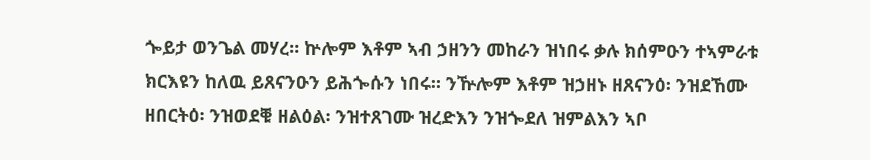ጐይታ ወንጌል መሃረ። ኵሎም እቶም ኣብ ኃዘንን መከራን ዝነበሩ ቃሉ ክሰምዑን ተኣምራቱ ክርእዩን ከለዉ ይጸናንዑን ይሕጐሱን ነበሩ። ንዅሎም እቶም ዝኃዘኑ ዘጸናንዕ፡ ንዝደኸሙ ዘበርትዕ፡ ንዝወደቑ ዘልዕል፡ ንዝተጸገሙ ዝረድእን ንዝጐደለ ዝምልእን ኣቦ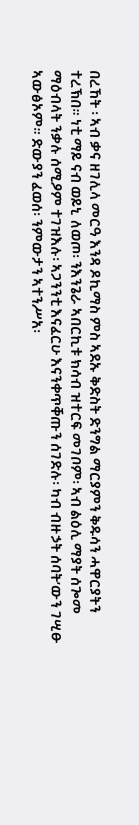በረኸት ፡ ኣብ ቃና ዘገሊላ መርዓ እንዳ ዶኪማስ ምስ ኣደኡ ቅድስት ድንግል ማርያምን ቅዱሳን ሓዋርያትን ተረኽበ። ነቲ ማይ ናብ ወይኒ ለወጦ፡ ንእንጌራ ኣበርኪቱ ክሳብ ዝተርፍ መገቦም፡ ኣብ ልዕሊ ማያት ሰጐመ ማዕብላት ንቃሉ ሰሚዖም ተገዝእሉ፡ ኣጋንንቲ እናፈርሁ እናንቀጥቐጡን ሰገድሉ፡ ካብ ብዙኃት ሰባት’ውን ገሢፁ ኣውፅኦም። ድውያን ፈወሰ፡ ንምውታን ኣተንሥአ፡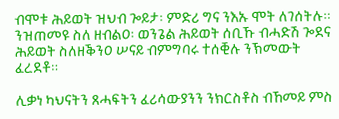ብሞቱ ሕይወት ዝህብ ጐይታ፡ ምድሪ ግና ንእኡ ሞት ለገሰትሉ። ንዝጠመዩ ስለ ዘብልዐ፡ ወንጌል ሕይወት ሰቢኹ ብሓድሽ ጐደና ሕይወት ስለዘቕንዐ ሠናይ ብምግባሩ ተሰቒሉ ንኽመውት ፈረደቶ።

ሊቃነ ካህናትን ጸሓፍትን ፈሪሳውያንን ንክርስቶስ ብኸመይ ምስ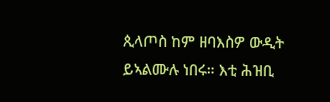ጲላጦስ ከም ዘባእስዎ ውዲት ይኣልሙሉ ነበሩ። እቲ ሕዝቢ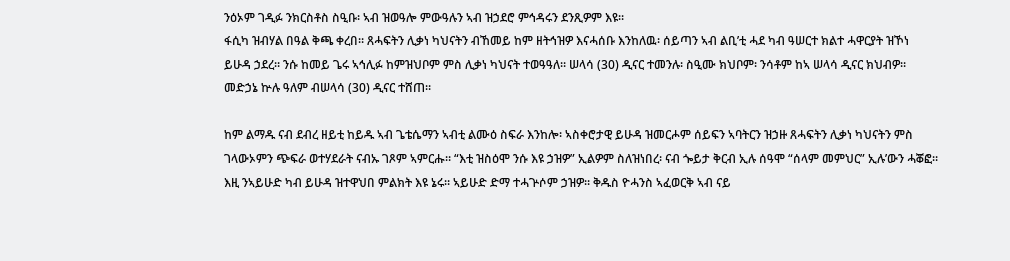ንዕኦም ገዲፉ ንክርስቶስ ስዒቡ፡ ኣብ ዝወዓሎ ምውዓሉን ኣብ ዝኃደሮ ምኅዳሩን ደንጺዎም እዩ።
ፋሲካ ዝብሃል በዓል ቅጫ ቀረበ። ጸሓፍትን ሊቃነ ካህናትን ብኸመይ ከም ዘትኅዝዎ እናሓሰቡ እንከለዉ፡ ሰይጣን ኣብ ልቢ’ቲ ሓደ ካብ ዓሠርተ ክልተ ሓዋርያት ዝኾነ ይሁዳ ኃደረ። ንሱ ከመይ ጌሩ ኣኅሊፉ ከምዝህቦም ምስ ሊቃነ ካህናት ተወዓዓለ። ሠላሳ (30) ዲናር ተመንሉ፡ ስዒሙ ክህቦም፡ ንሳቶም ከኣ ሠላሳ ዲናር ክህብዎ። መድኃኔ ኵሉ ዓለም ብሠላሳ (30) ዲናር ተሸጠ።

ከም ልማዱ ናብ ደብረ ዘይቲ ከይዱ ኣብ ጌቴሴማን ኣብቲ ልሙዕ ስፍራ እንከሎ፡ ኣስቀሮታዊ ይሁዳ ዝመርሖም ሰይፍን ኣባትርን ዝኃዙ ጸሓፍትን ሊቃነ ካህናትን ምስ ገላውኦምን ጭፍራ ወተሃደራት ናብኡ ገጾም ኣምርሑ። “እቲ ዝስዕሞ ንሱ እዩ ኃዝዎ” ኢልዎም ስለዝነበረ፡ ናብ ጐይታ ቅርብ ኢሉ ሰዓሞ “ሰላም መምህር” ኢሉ’ውን ሓቖፎ። እዚ ንኣይሁድ ካብ ይሁዳ ዝተዋህበ ምልክት እዩ ኔሩ። ኣይሁድ ድማ ተሓጕሶም ኃዝዎ። ቅዱስ ዮሓንስ ኣፈወርቅ ኣብ ናይ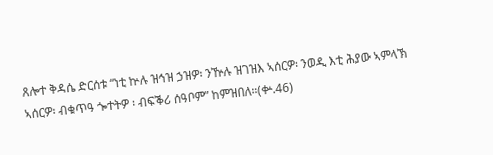ጸሎተ ቅዳሴ ድርሰቱ “ነቲ ኵሉ ዝኅዝ ኃዝዎ፡ ንዅሉ ዝገዝእ ኣሰርዎ፡ ንወዲ እቲ ሕያው ኣምላኽ ኣሰርዎ፡ ብቁጥዓ ጐተትዎ ፡ ብፍቕሪ ሰዓቦም” ከምዝበለ።(ቍ.46)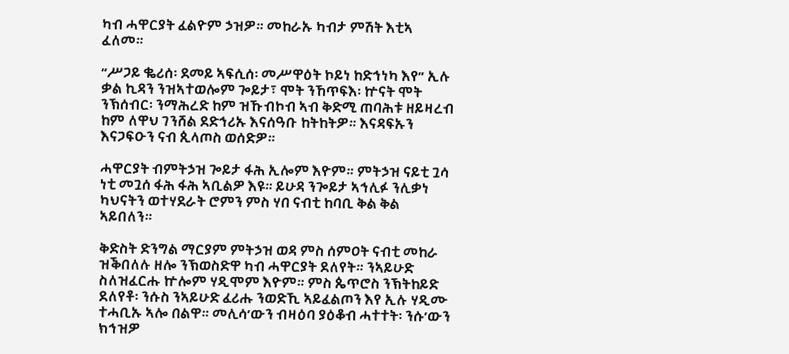ካብ ሓዋርያት ፈልዮም ኃዝዎ። መከራኡ ካብታ ምሽት እቲኣ ፈለመ።

“ሥጋይ ቈሪሰ፡ ደመይ ኣፍሲሰ፡ መሥዋዕት ኮይነ ከድኅነካ እየ” ኢሉ ቃል ኪዳን ንዝኣተወሎም ጐይታ፣ ሞት ንኸጥፍእ፡ ኵናት ሞት ንኽሰብር፡ ንማሕረድ ከም ዝኹብኮብ ኣብ ቅድሚ ጠባሕቱ ዘይዛረብ ከም ለዋህ ገንሸል ደድኅሪኡ እናሰዓቡ ከትከትዎ። እናዳፍኡን እናጋፍዑን ናብ ጲላጦስ ወሰድዎ።

ሓዋርያት ብምትኃዝ ጐይታ ፋሕ ኢሎም እዮም። ምትኃዝ ናይቲ ጓሳ ነቲ መጓሰ ፋሕ ፋሕ ኣቢልዎ እዩ። ይሁዳ ንጐይታ ኣኅሊፉ ንሊቃነ ካህናትን ወተሃደራት ሮምን ምስ ሃበ ናብቲ ከባቢ ቅል ቅል ኣይበለን።

ቅድስት ድንግል ማርያም ምትኃዝ ወዳ ምስ ሰምዐት ናብቲ መከራ ዝቕበለሉ ዘሎ ንኽወስድዋ ካብ ሓዋርያት ደለየት። ንኣይሁድ ስለዝፈርሑ ኵሎም ሃዲሞም እዮም። ምስ ጴጥሮስ ንኽትከይድ ደለየቶ፡ ንሱስ ንኣይሁድ ፈሪሑ ንወድኺ ኣይፈልጦን እየ ኢሉ ሃዲሙ ተሓቢኡ ኣሎ በልዋ። መሊሳ’ውን ብዛዕባ ያዕቆብ ሓተተት፡ ንሱ’ውን ክኅዝዎ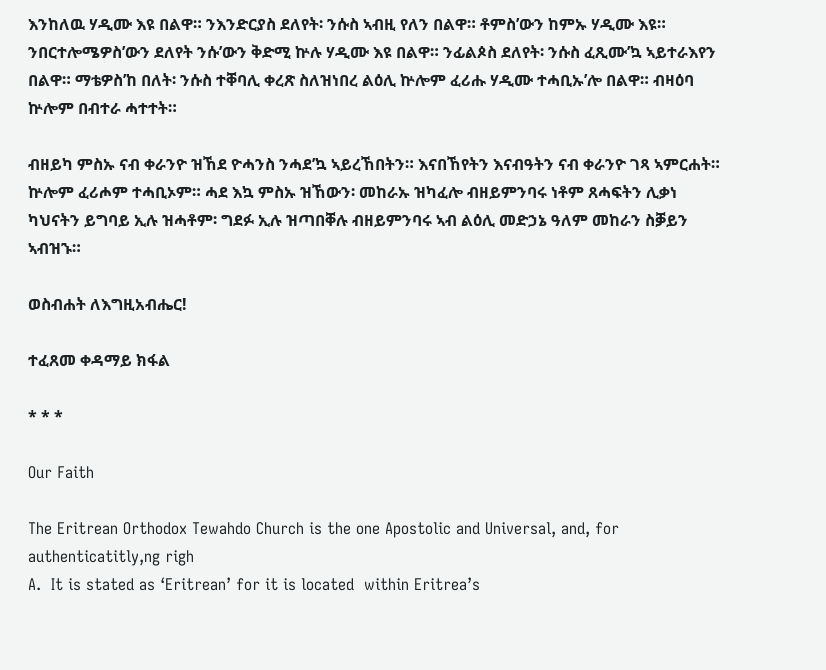እንከለዉ ሃዲሙ እዩ በልዋ። ንእንድርያስ ደለየት፡ ንሱስ ኣብዚ የለን በልዋ። ቶምስ’ውን ከምኡ ሃዲሙ እዩ። ንበርተሎሜዎስ’ውን ደለየት ንሱ’ውን ቅድሚ ኵሉ ሃዲሙ እዩ በልዋ። ንፊልጶስ ደለየት፡ ንሱስ ፈጺሙ’ኳ ኣይተራእየን በልዋ። ማቴዎስ’ከ በለት፡ ንሱስ ተቐባሊ ቀረጽ ስለዝነበረ ልዕሊ ኵሎም ፈሪሑ ሃዲሙ ተሓቢኡ’ሎ በልዋ። ብዛዕባ ኵሎም በብተራ ሓተተት።

ብዘይካ ምስኡ ናብ ቀራንዮ ዝኸደ ዮሓንስ ንሓደ’ኳ ኣይረኸበትን። እናበኸየትን እናብዓትን ናብ ቀራንዮ ገጻ ኣምርሐት። ኵሎም ፈሪሖም ተሓቢኦም። ሓደ እኳ ምስኡ ዝኸውን፡ መከራኡ ዝካፈሎ ብዘይምንባሩ ነቶም ጸሓፍትን ሊቃነ ካህናትን ይግባይ ኢሉ ዝሓቶም፡ ግደፉ ኢሉ ዝጣበቐሉ ብዘይምንባሩ ኣብ ልዕሊ መድኃኔ ዓለም መከራን ስቓይን ኣብዝኁ።

ወስብሐት ለእግዚአብሔር!

ተፈጸመ ቀዳማይ ክፋል

* * *

Our Faith

The Eritrean Orthodox Tewahdo Church is the one Apostolic and Universal, and, for authenticatitly,ng righ
A.  It is stated as ‘Eritrean’ for it is located  within Eritrea’s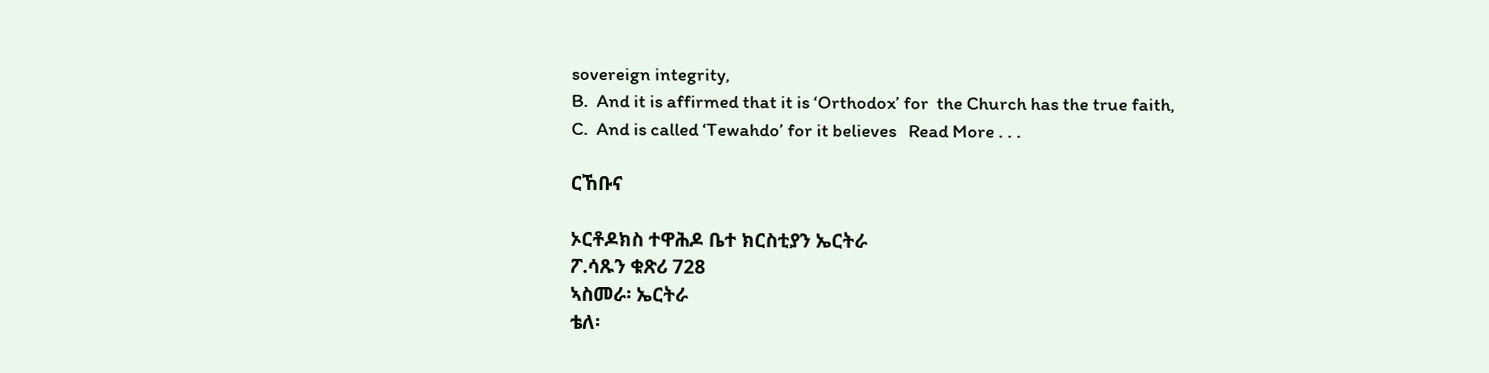sovereign integrity,
B.  And it is affirmed that it is ‘Orthodox’ for  the Church has the true faith,
C.  And is called ‘Tewahdo’ for it believes   Read More . . .

ርኸቡና

ኦርቶዶክስ ተዋሕዶ ቤተ ክርስቲያን ኤርትራ
ፖ.ሳጹን ቁጽሪ 728
ኣስመራ፡ ኤርትራ
ቴለ፡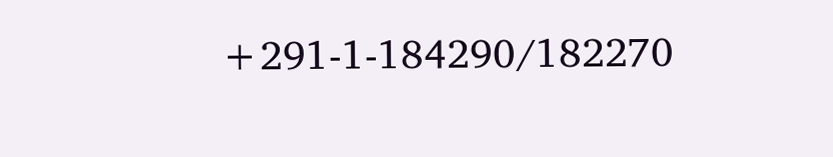+291-1-184290/182270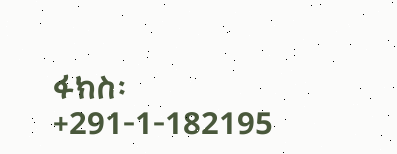ፋክስ፡ +291-1-182195